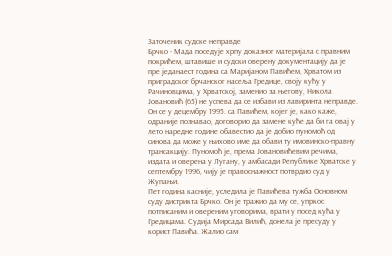Заточеник судске неправде
Брчко - Мада поседује хрпу доказног материјала с правним покрићем, штавише и судски оверену документацију да је пре једанаест година са Маријаном Павићем, Хрватом из приградског брчанског насеља Гредице, своју кућу у Рачиновцима, у Хрватској, заменио за његову, Никола Јовановић (65) не успева да се избави из лавиринта неправде.
Он се у децембру 1995. са Павићем, којег је, како каже, одраније познавао, договорио да замене куће да би га овај у лето наредне године обавестио да је добио пуномоћ од синова да може у њихово име да обави ту имовинско-правну трансакцију. Пуномоћ је, према Јовановићевим речима, издата и оверена у Лугану, у амбасади Републике Хрватске у септембру 1996, чију је правоснажност потврдио суд у Жупањи.
Пет година касније, уследила је Павићева тужба Основном суду дистрикта Брчко. Он је тражио да му се, упркос потписаним и овереним уговорима, врати у посед кућа у Гредицама. Судија Мирсада Вилић, донела је пресуду у корист Павића. Жалио сам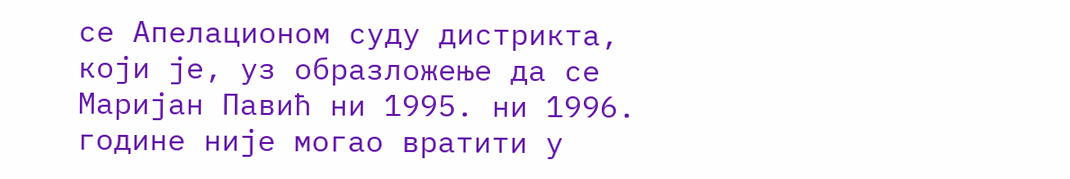се Апелационом суду дистрикта, који је, уз образложење да се Маријан Павић ни 1995. ни 1996. године није могао вратити у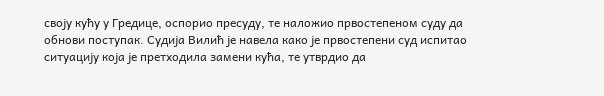своју кућу у Гредице, оспорио пресуду, те наложио првостепеном суду да обнови поступак. Судија Вилић је навела како је првостепени суд испитао ситуацију која је претходила замени кућа, те утврдио да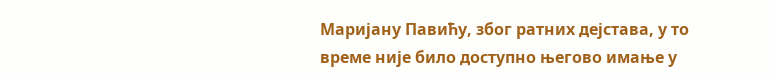Маријану Павићу, због ратних дејстава, у то време није било доступно његово имање у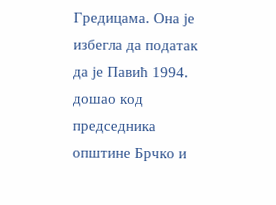Гредицама. Она је избегла да податак да је Павић 1994. дошао код председника општине Брчко и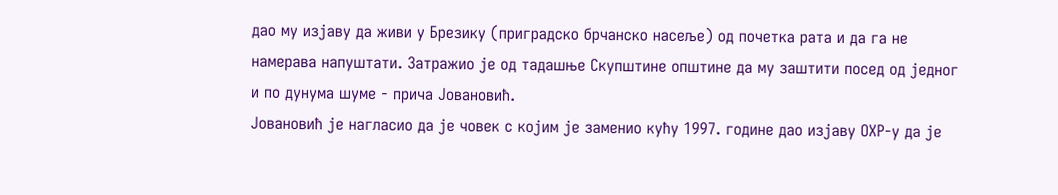дао му изјаву да живи у Брезику (приградско брчанско насеље) од почетка рата и да га не намерава напуштати. Затражио је од тадашње Скупштине општине да му заштити посед од једног и по дунума шуме - прича Јовановић.
Јовановић је нагласио да је човек с којим је заменио кућу 1997. године дао изјаву ОХР-у да је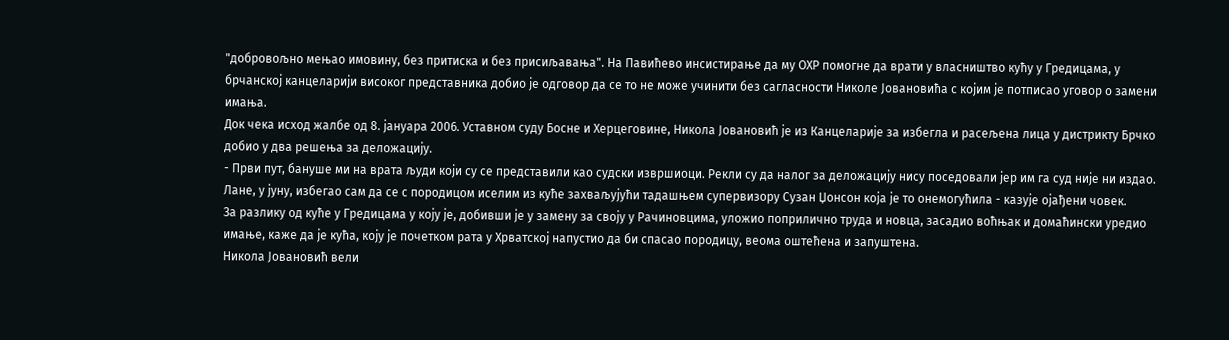"добровољно мењао имовину, без притиска и без присиљавања". На Павићево инсистирање да му ОХР помогне да врати у власништво кућу у Гредицама, у брчанској канцеларији високог представника добио је одговор да се то не може учинити без сагласности Николе Јовановића с којим је потписао уговор о замени имања.
Док чека исход жалбе од 8. јануара 2006. Уставном суду Босне и Херцеговине, Никола Јовановић је из Канцеларије за избегла и расељена лица у дистрикту Брчко добио у два решења за деложацију.
- Први пут, бануше ми на врата људи који су се представили као судски извршиоци. Рекли су да налог за деложацију нису поседовали јер им га суд није ни издао. Лане, у јуну, избегао сам да се с породицом иселим из куће захваљујући тадашњем супервизору Сузан Џонсон која је то онемогућила - казује ојађени човек.
За разлику од куће у Гредицама у коју је, добивши је у замену за своју у Рачиновцима, уложио поприлично труда и новца, засадио воћњак и домаћински уредио имање, каже да је кућа, коју је почетком рата у Хрватској напустио да би спасао породицу, веома оштећена и запуштена.
Никола Јовановић вели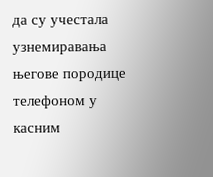да су учестала узнемиравања његове породице телефоном у касним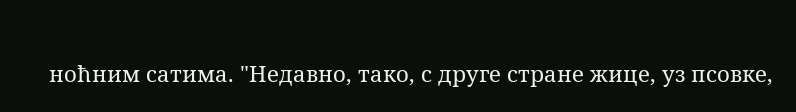ноћним сатима. "Недавно, тако, с друге стране жице, уз псовке,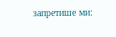запретише ми: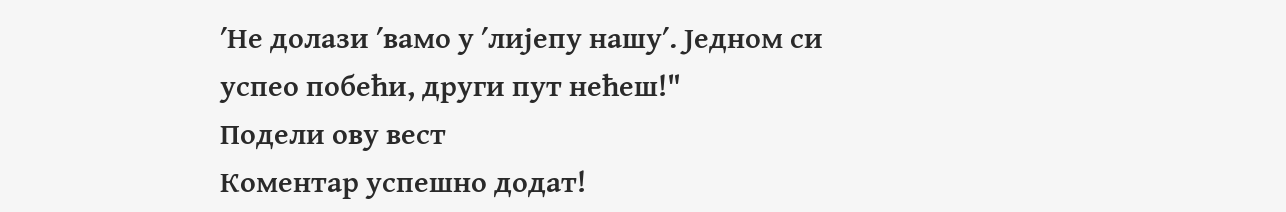′Не долази ′вамо у ′лијепу нашу′. Једном си успео побећи, други пут нећеш!"
Подели ову вест
Комeнтар успeшно додат!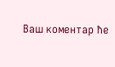Ваш комeнтар ћe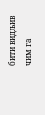бити видљив чим га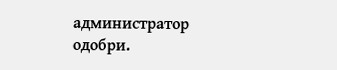администратор одобри.